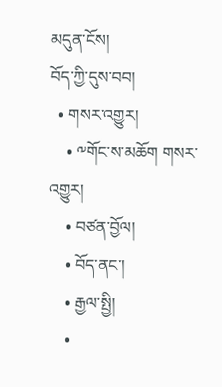མདུན་ངོས།
བོད་ཀྱི་དུས་བབ།
  • གསར་འགྱུར།
    • ༸གོང་ས་མཆོག གསར་འགྱུར།
    • བཙན་བྱོལ།
    • བོད་ནང་།
    • རྒྱལ་སྤྱི།
    •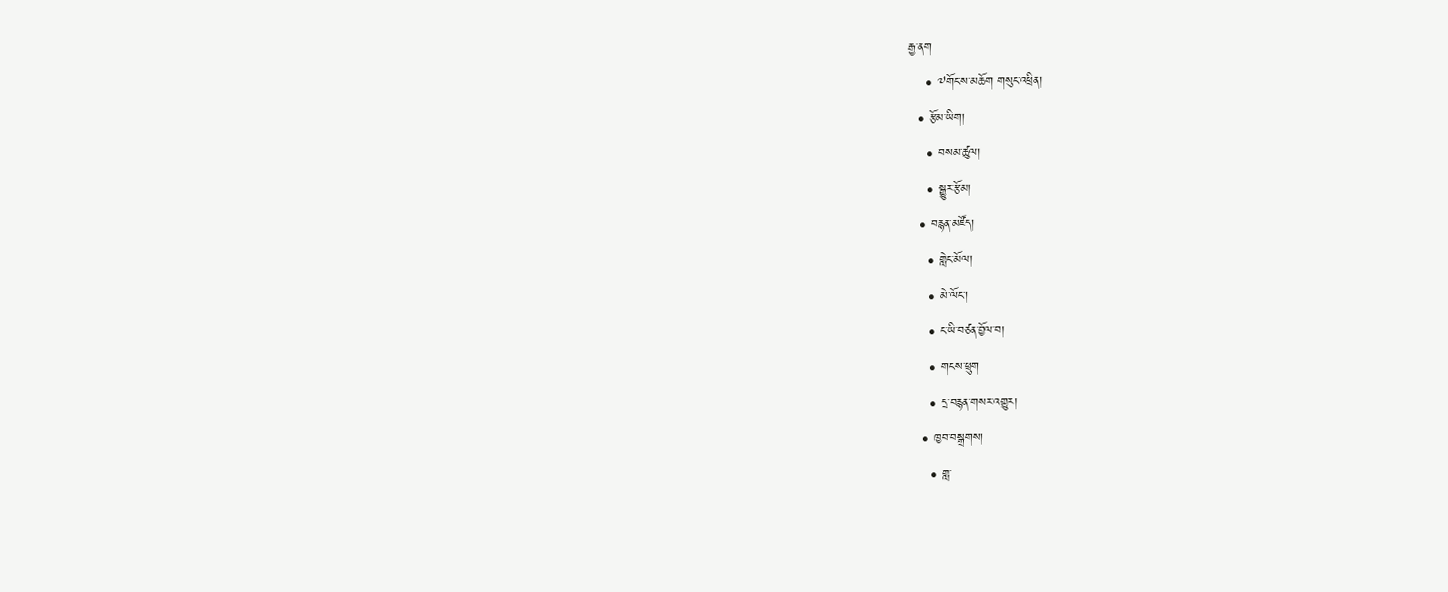རྒྱ་ནག
    • ༧གོང་ས་མཆོག གསུང་འཕྲིན།
  • རྩོམ་ཡིག།
    • བསམ་ཚུལ།
    • སྒྱུར་རྩོམ།
  • བརྙན་མཛོད།
    • གླེང་མོལ།
    • མེ་ལོང་།
    • ང་ཡི་བཙན་བྱོལ་བ།
    • གངས་ཕྲུག
    • དྲ་བརྙན་གསར་འགྱུར།
  • ཁྱབ་བསྒྲགས།
    • གླ་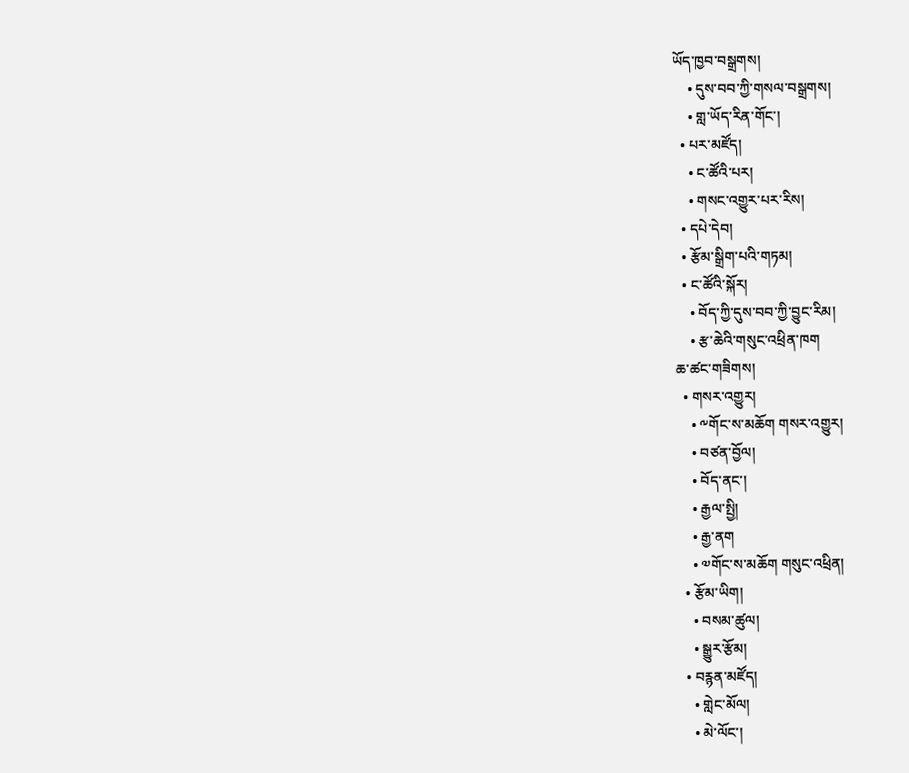ཡོད་ཁྱབ་བསྒྲགས།
    • དུས་བབ་ཀྱི་གསལ་བསྒྲགས།
    • གླ་ཡོད་རིན་གོང་།
  • པར་མཛོད།
    • ང་ཚོའི་པར།
    • གསང་འགྱུར་པར་རིས།
  • དཔེ་དེབ།
  • རྩོམ་སྒྲིག་པའི་གཏམ།
  • ང་ཚོའི་སྐོར།
    • བོད་ཀྱི་དུས་བབ་ཀྱི་བྱུང་རིམ།
    • རྩ་ཆེའི་གསུང་འཕྲིན་ཁག
ཆ་ཚང་གཟིགས།
  • གསར་འགྱུར།
    • ༸གོང་ས་མཆོག གསར་འགྱུར།
    • བཙན་བྱོལ།
    • བོད་ནང་།
    • རྒྱལ་སྤྱི།
    • རྒྱ་ནག
    • ༧གོང་ས་མཆོག གསུང་འཕྲིན།
  • རྩོམ་ཡིག།
    • བསམ་ཚུལ།
    • སྒྱུར་རྩོམ།
  • བརྙན་མཛོད།
    • གླེང་མོལ།
    • མེ་ལོང་།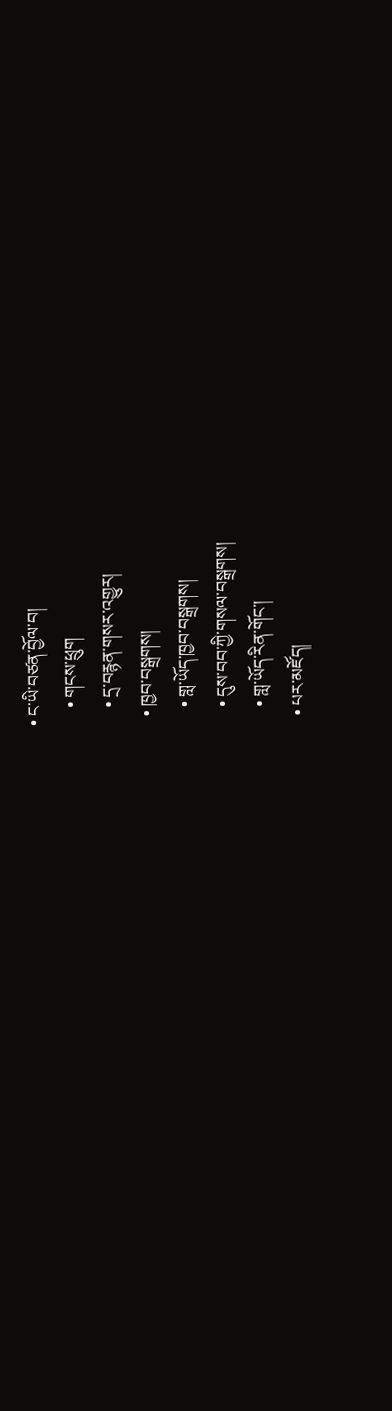• ང་ཡི་བཙན་བྱོལ་བ།
    • གངས་ཕྲུག
    • དྲ་བརྙན་གསར་འགྱུར།
  • ཁྱབ་བསྒྲགས།
    • གླ་ཡོད་ཁྱབ་བསྒྲགས།
    • དུས་བབ་ཀྱི་གསལ་བསྒྲགས།
    • གླ་ཡོད་རིན་གོང་།
  • པར་མཛོད།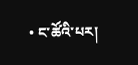• ང་ཚོའི་པར།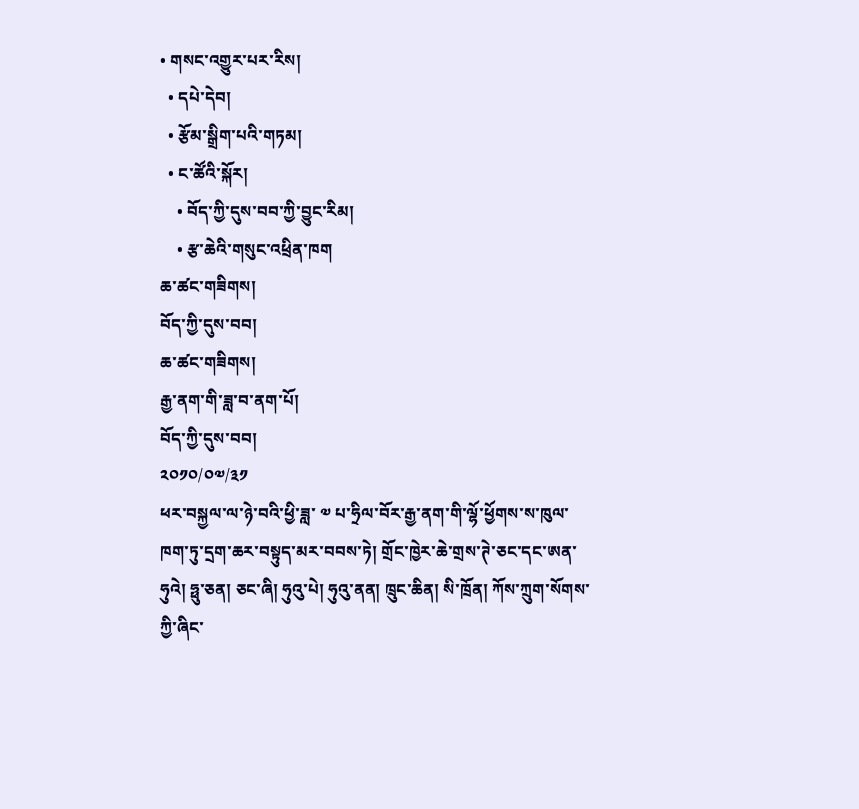• གསང་འགྱུར་པར་རིས།
  • དཔེ་དེབ།
  • རྩོམ་སྒྲིག་པའི་གཏམ།
  • ང་ཚོའི་སྐོར།
    • བོད་ཀྱི་དུས་བབ་ཀྱི་བྱུང་རིམ།
    • རྩ་ཆེའི་གསུང་འཕྲིན་ཁག
ཆ་ཚང་གཟིགས།
བོད་ཀྱི་དུས་བབ།
ཆ་ཚང་གཟིགས།
རྒྱ་ནག་གི་ཟླ་བ་ནག་པོ།
བོད་ཀྱི་དུས་བབ།
༢༠༡༠/༠༧/༣༡
ཕར་བསྐྱལ་ལ་ཉེ་བའི་ཕྱི་ཟླ་ ༧ པ་ཧྲིལ་བོར་རྒྱ་ནག་གི་ལྷོ་ཕྱོགས་ས་ཁུལ་ཁག་ཏུ་དྲག་ཆར་བསྟུད་མར་བབས་ཏེ། གྲོང་ཁྱེར་ཆེ་གྲས་ཊེ་ཅང་དང་ཨན་ཧུའེ། ཧྥུ་ཅན། ཅང་ཞི། ཧུའུ་པེ། ཧུའུ་ནན། ཁྲུང་ཆིན། སི་ཁྲོན། ཀོས་ཀྲུག་སོགས་ཀྱི་ཞིང་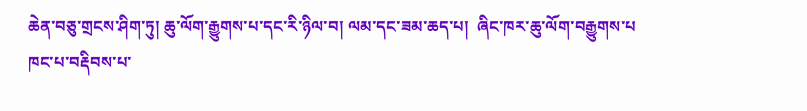ཆེན་བཅུ་གྲངས་ཤིག་ཏུ། ཆུ་ལོག་རྒྱུགས་པ་དང་རི་ཉིལ་བ། ལམ་དང་ཟམ་ཆད་པ།  ཞིང་ཁར་ཆུ་ལོག་བརྒྱུགས་པ ཁང་པ་བརྡིབས་པ་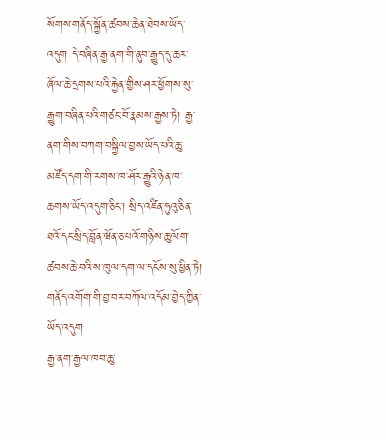སོགས་གནོད་སྐྱོན་ཚབས་ཆེན་ཐེབས་ཡོད་འདུག དེ་བཞིན་རྒྱ་ནག་གི་ནུབ་རྒྱུད་དུ་ཆར་ཞོལ་ཆེ་དྲགས་པའི་རྐྱེན་གྱིས་ཤར་ཕྱོགས་སུ་རྒྱུག་བཞིན་པའི་གཙང་བོ་རྣམས་རྒྱས་ཏེ། རྒྱ་ནག་གིས་བཀག་བསྐྱིལ་བྱས་ཡོད་པའི་ཆུ་མཛོད་དག་གི་རགས་ཁ་ཤོར་རྒྱུའི་ཉེན་ཁ་ཆགས་ཡོད་འདུག་ཅིང་། སྲིད་འཛིན་ཧུའུ་ཅིན་ཐའོ་དང་སྲིད་བློན་ཝོན་ཅ་པའོ་གཉིས་ཆུ་ལོག་ཚབས་ཆེ་བའི་ས་ཁུལ་དག་ལ་དངོས་སུ་ཕྱིན་ཏེ། གནོད་འགོག་གི་བྱ་བར་བཀོལ་འདོམ་བྱེད་ཀྱིན་ཡོད་འདུག
རྒྱ་ནག་རྒྱལ་ཁབ་ཆུ་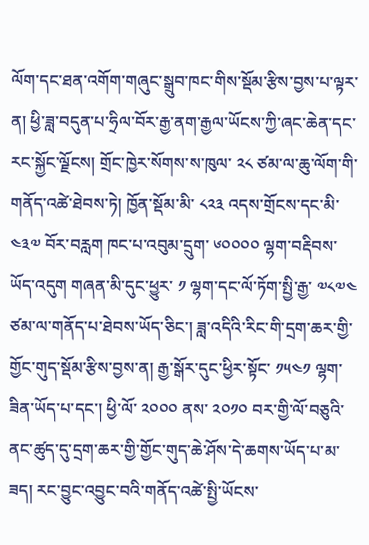ལོག་དང་ཐན་འགོག་གཞུང་སྒྲུབ་ཁང་གིས་སྡོམ་རྩིས་བྱས་པ་ལྟར་ན། ཕྱི་ཟླ་བདུན་པ་ཧྲིལ་བོར་རྒྱ་ནག་རྒྱལ་ཡོངས་ཀྱི་ཞང་ཆེན་དང་རང་སྐྱོང་ལྗོངས། གྲོང་ཁྱེར་སོགས་ས་ཁུལ་ ༢༨ ཙམ་ལ་ཆུ་ལོག་གི་གནོད་འཚེ་ཐེབས་ཏེ། ཁྱོན་སྡོམ་མི་ ༨༢༣ འདས་གྲོངས་དང་མི་ ༤༣༧ བོར་བརླག ཁང་པ་འབུམ་དྲུག་ ༦༠༠༠༠ ལྷག་བརྡིབས་ཡོད་འདུག གཞན་མི་དུང་ཕྱུར་ ༡ ལྷག་དང་ལོ་ཏོག་སྤྱི་རྒྱ་ ༧༨༧༤ ཙམ་ལ་གནོད་པ་ཐེབས་ཡོད་ཅིང་། ཟླ་འདིའི་རིང་གི་དྲག་ཆར་གྱི་གྱོང་གུད་སྡོམ་རྩིས་བྱས་ན། རྒྱ་སྒོར་དུང་ཕྱིར་སྟོང་ ༡༥༤༡ ལྷག་ཟིན་ཡོད་པ་དང་། ཕྱི་ལོ་ ༢༠༠༠ ནས་ ༢༠༡༠ བར་གྱི་ལོ་བཅུའི་ནང་ཚུད་དུ་དྲག་ཆར་གྱི་གྱོང་གུད་ཆེ་ཤོས་དེ་ཆགས་ཡོད་པ་མ་ཟད། རང་བྱུང་འབྱུང་བའི་གནོད་འཚེ་སྤྱི་ཡོངས་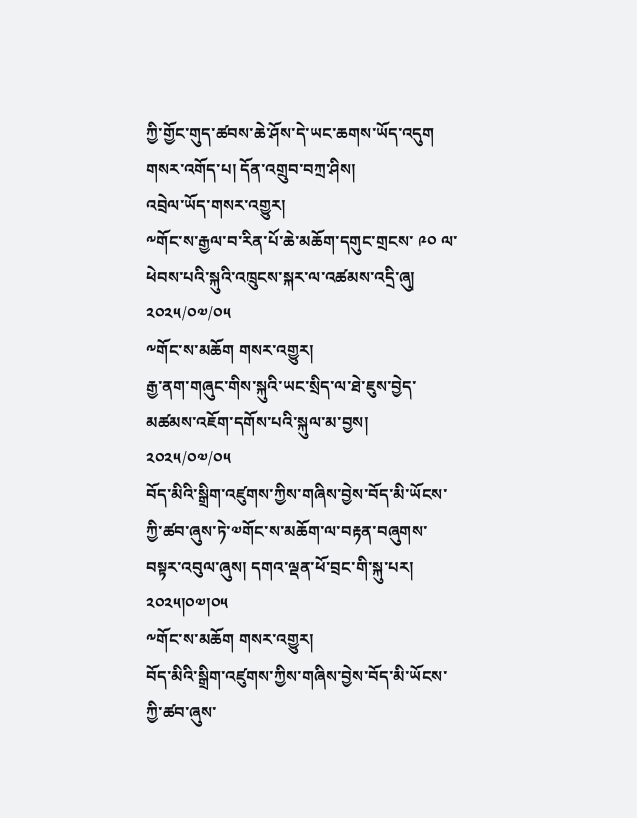ཀྱི་གྱོང་གུད་ཚབས་ཆེ་ཤོས་དེ་ཡང་ཆགས་ཡོད་འདུག
གསར་འགོད་པ། དོན་འགྲུབ་བཀྲ་ཤིས།
འབྲེལ་ཡོད་གསར་འགྱུར།
༸གོང་ས་རྒྱལ་བ་རིན་པོ་ཆེ་མཆོག་དགུང་གྲངས་ ༩༠ ལ་ཕེབས་པའི་སྐུའི་འཁྲུངས་སྐར་ལ་འཚམས་འདྲི་ཞུ།
༢༠༢༥/༠༧/༠༥
༸གོང་ས་མཆོག གསར་འགྱུར།
རྒྱ་ནག་གཞུང་གིས་སྐུའི་ཡང་སྲིད་ལ་ཐེ་ཇུས་བྱེད་མཚམས་འཇོག་དགོས་པའི་སྐུལ་མ་བྱས།
༢༠༢༥/༠༧/༠༥
བོད་མིའི་སྒྲིག་འཛུགས་ཀྱིས་གཞིས་བྱེས་བོད་མི་ཡོངས་ཀྱི་ཚབ་ཞུས་ཏེ་༧གོང་ས་མཆོག་ལ་བརྟན་བཞུགས་བསྟར་འབུལ་ཞུས། དགའ་ལྡན་ཕོ་བྲང་གི་སྐུ་པར། ༢༠༢༥།༠༧།༠༥
༸གོང་ས་མཆོག གསར་འགྱུར།
བོད་མིའི་སྒྲིག་འཛུགས་ཀྱིས་གཞིས་བྱེས་བོད་མི་ཡོངས་ཀྱི་ཚབ་ཞུས་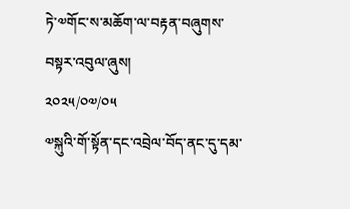ཏེ་༧གོང་ས་མཆོག་ལ་བརྟན་བཞུགས་བསྟར་འབུལ་ཞུས།
༢༠༢༥/༠༧/༠༥
༧སྐུའི་གོ་སྟོན་དང་འབྲེལ་བོད་ནང་དུ་དམ་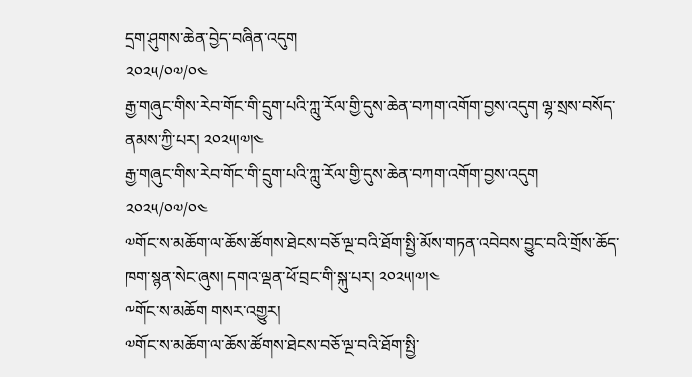དྲག་ཤུགས་ཆེན་བྱེད་བཞིན་འདུག
༢༠༢༥/༠༧/༠༤
རྒྱ་གཞུང་གིས་རེབ་གོང་གི་དྲུག་པའི་ཀླུ་རོལ་གྱི་དུས་ཆེན་བཀག་འགོག་བྱས་འདུག ལྷ་སྲས་བསོད་ནམས་ཀྱི་པར། ༢༠༢༥།༧།༤
རྒྱ་གཞུང་གིས་རེབ་གོང་གི་དྲུག་པའི་ཀླུ་རོལ་གྱི་དུས་ཆེན་བཀག་འགོག་བྱས་འདུག
༢༠༢༥/༠༧/༠༤
༧གོང་ས་མཆོག་ལ་ཆོས་ཚོགས་ཐེངས་བཅོ་ལྔ་བའི་ཐོག་སྤྱི་མོས་གཏན་འབེབས་བྱུང་བའི་གྲོས་ཆོད་ཁག་སྙན་སེང་ཞུས། དགའ་ལྡན་ཕོ་བྲང་གི་སྐུ་པར། ༢༠༢༥།༧།༤
༸གོང་ས་མཆོག གསར་འགྱུར།
༧གོང་ས་མཆོག་ལ་ཆོས་ཚོགས་ཐེངས་བཅོ་ལྔ་བའི་ཐོག་སྤྱི་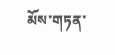མོས་གཏན་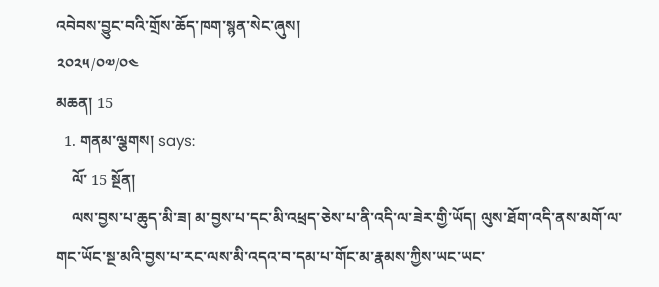འབེབས་བྱུང་བའི་གྲོས་ཆོད་ཁག་སྙན་སེང་ཞུས།
༢༠༢༥/༠༧/༠༤
མཆན། 15
  1. གནམ་ལྕགས། says:
    ལོ་ 15 སྔོན།
    ལས་བྱས་པ་ཆུད་མི་ཟ། མ་བྱས་པ་དང་མི་འཕྲད་ཅེས་པ་ནི་འདི་ལ་ཟེར་གྱི་ཡོད། ལུས་ཐོག་འདི་ནས་མགོ་ལ་གང་ཡོང་སྔ་མའི་བྱས་པ་རང་ལས་མི་འདའ་བ་དམ་པ་གོང་མ་རྣམས་ཀྱིས་ཡང་ཡང་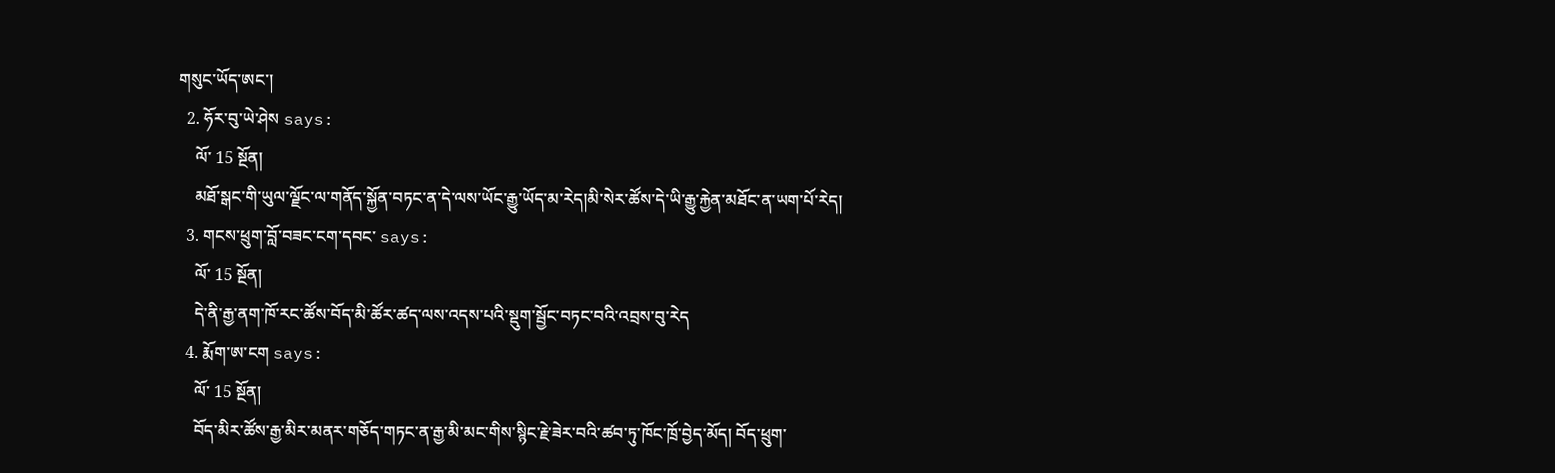གསུང་ཡོད་ཨང་།
  2. ཧོར་བུ་ཡེ་ཤེས says:
    ལོ་ 15 སྔོན།
    མཐོ་སྒང་གི་ཡུལ་ལྗོང་ལ་གནོད་སྐྱོན་བཏང་ན་དེ་ལས་ཡོང་རྒྱུ་ཡོད་མ་རེད།མི་སེར་ཚོས་དེ་ཡི་རྒྱུ་རྐྱེན་མཐོང་ན་ཡག་པོ་རེད།
  3. གངས་ཕྲུག་བློ་བཟང་ངག་དབང་ says:
    ལོ་ 15 སྔོན།
    དེ་ནི་རྒྱ་ནག་ཁོ་རང་ཚོས་བོད་མི་ཚོར་ཚད་ལས་འདས་པའི་སྡུག་སྦྱོང་བཏང་བའི་འབྲས་བུ་རེད
  4. རྨོག་ཨ་ངག says:
    ལོ་ 15 སྔོན།
    བོད་མིར་ཚོས་རྒྱ་མིར་མནར་གཅོད་གཏང་ན་རྒྱ་མི་མང་གིས་སྙིང་རྗེ་ཟེར་བའི་ཚབ་ཏུ་ཁོང་ཁྲོ་བྱེད་མོད། བོད་ཕྲུག་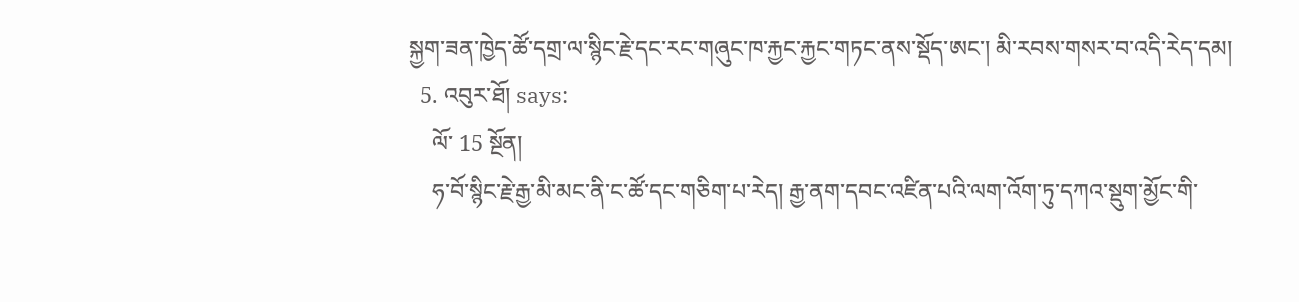སྐྱག་ཟན་ཁྱེད་ཚོ་དགྲ་ལ་སྙིང་རྗེ་དང་རང་གཞུང་ཁ་རྐྱང་རྐྱང་གཏང་ནས་སྡོད་ཨང་། མི་རབས་གསར་བ་འདི་རེད་དམ།
  5. འབུར་ཐོ། says:
    ལོ་ 15 སྔོན།
    ཧ་བོ་སྙིང་རྗེ་རྒྱ་མི་མང་ནི་ང་ཚོ་དང་གཅིག་པ་རེད། རྒྱ་ནག་དབང་འཛིན་པའི་ལག་འོག་ཏུ་དཀའ་སྡུག་མྱོང་གི་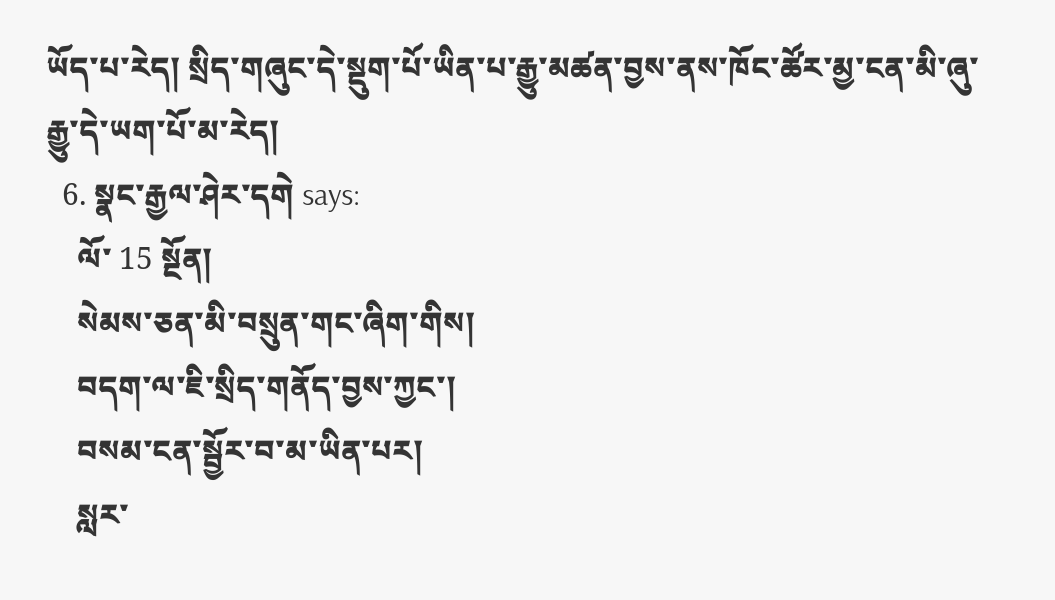ཡོད་པ་རེད། སྲིད་གཞུང་དེ་སྡུག་པོ་ཡིན་པ་རྒྱུ་མཚན་བྱས་ནས་ཁོང་ཚོར་མྱ་ངན་མི་ཞུ་རྒྱུ་དེ་ཡག་པོ་མ་རེད།
  6. སྣང་རྒྱལ་ཤེར་དགེ says:
    ལོ་ 15 སྔོན།
    སེམས་ཅན་མི་བསྲུན་གང་ཞིག་གིས།
    བདག་ལ་ཇི་སྲིད་གནོད་བྱས་ཀྱང་།
    བསམ་ངན་སྦྱོར་བ་མ་ཡིན་པར།
    སླར་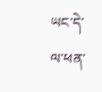ཡང་དེ་ལ་ཕན་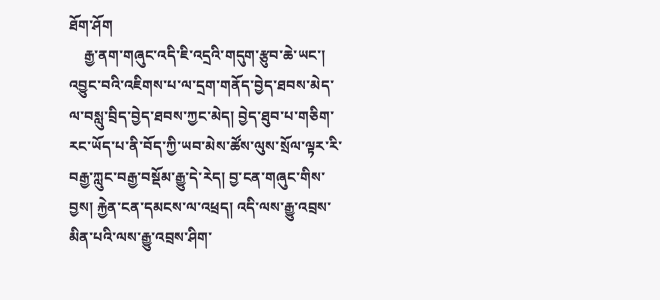ཐོག་ཤོག
    རྒྱ་ནག་གཞུང་འདི་ཇི་འདྲའི་གདུག་རྩུབ་ཆེ་ཡང་། འབྱུང་བའི་འཇིགས་པ་ལ་དྲག་གནོད་བྱེད་ཐབས་མེད་ལ་བསླུ་བྲིད་བྱེད་ཐབས་ཀྱང་མེད། བྱེད་ཐུབ་པ་གཅིག་རང་ཡོད་པ་ནི་བོད་ཀྱི་ཡབ་མེས་ཚོས་ལུས་སྲོལ་ལྟར་རི་བརྒྱ་ཀླུང་བརྒྱ་བསྡོམ་རྒྱུ་དེ་རེད། བྱ་ངན་གཞུང་གིས་བྱས། རྐྱེན་ངན་དམངས་ལ་འཕྲད། འདི་ལས་རྒྱུ་འབྲས་མིན་པའི་ལས་རྒྱུ་འབྲས་ཤིག་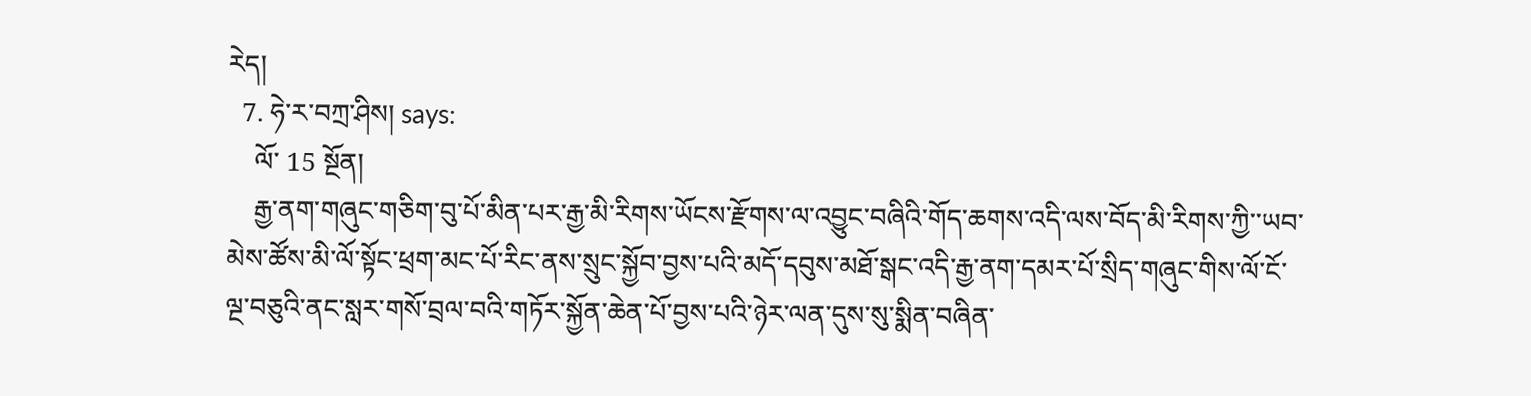རེད།
  7. ཧེ་ར་བཀྲ་ཤིས། says:
    ལོ་ 15 སྔོན།
    རྒྱ་ནག་གཞུང་གཅིག་བུ་པོ་མིན་པར་རྒྱ་མི་རིགས་ཡོངས་རྫོགས་ལ་འབྱུང་བཞིའི་གོད་ཆགས་འདི་ལས་བོད་མི་རིགས་ཀྱི་་ཡབ་མེས་ཚོས་མི་ལོ་སྟོང་ཕྲག་མང་པོ་རིང་ནས་སྲུང་སྐྱོབ་བྱས་པའི་མདོ་དབུས་མཐོ་སྒང་འདི་རྒྱ་ནག་དམར་པོ་སྲིད་གཞུང་གིས་ལོ་ངོ་ལྔ་བཅུའི་ནང་སླར་གསོ་བྲལ་བའི་གཏོར་སྐྱོན་ཆེན་པོ་བྱས་པའི་ཉེར་ལན་དུས་སུ་སྨིན་བཞིན་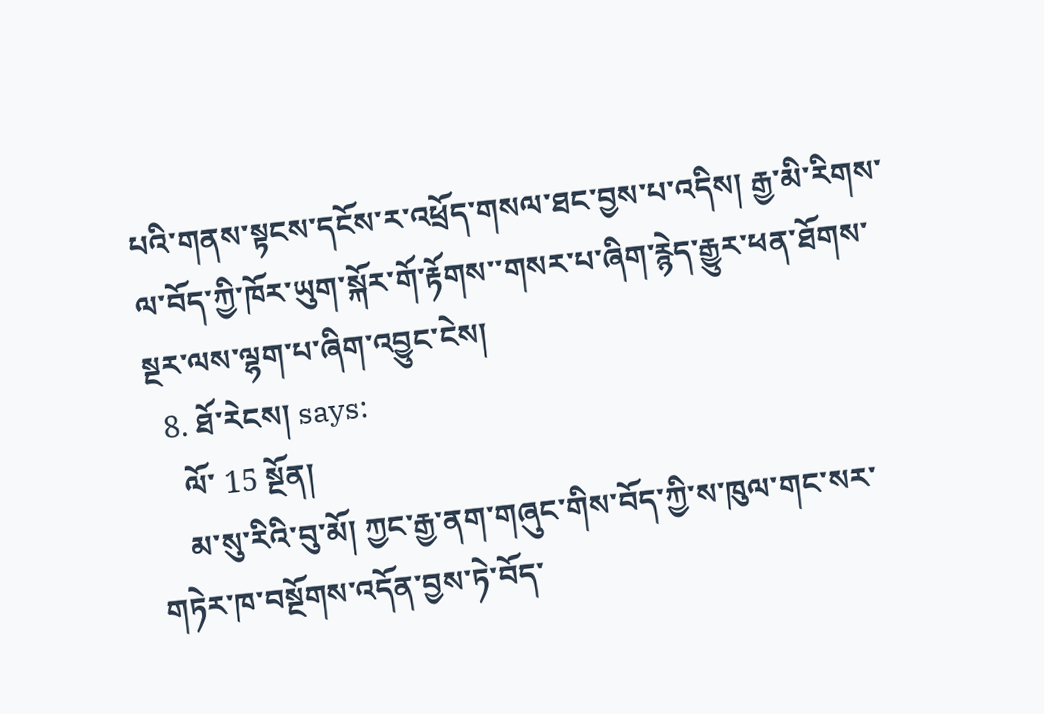པའི་གནས་སྟངས་དངོས་ར་འཕྲོད་གསལ་ཐང་བྱས་པ་འདིས། རྒྱ་མི་རིགས་ལ་བོད་ཀྱི་ཁོར་ཡུག་སྐོར་གོ་རྟོགས་་གསར་པ་ཞིག་རྙེད་རྒྱུར་ཕན་ཐོགས་སྔར་ལས་ལྷག་པ་ཞིག་འབྱུང་ངེས།
  8. ཐོ་རེངས། says:
    ལོ་ 15 སྔོན།
    མ་སུ་རིའི་བུ་མོ། ཀྱང་རྒྱ་ནག་གཞུང་གིས་བོད་ཀྱི་ས་ཁུལ་གང་སར་གཏེར་ཁ་བསྔོགས་འདོན་བྱས་ཏེ་བོད་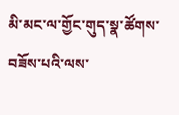མི་མང་ལ་གྱོང་གུད་སྣ་ཚོགས་བཟོས་པའི་ལས་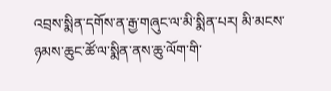འབྲས་སྨིན་དགོས་ན་རྒྱ་གཞུང་ལ་མི་སྨིན་པར། མི་མངས་ཉམས་ཆུང་ཚོ་ལ་སྨིན་ནས་ཆུ་ལོག་གི་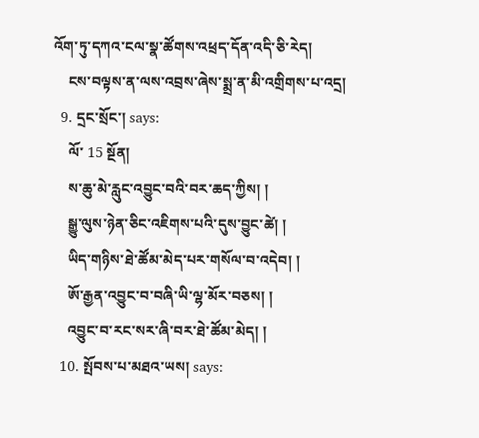འོག་ཏུ་དཀའ་ངལ་སྣ་ཚོགས་འཕྲད་དོན་འདི་ཅི་རེད།
    ངས་བལྟས་ན་ལས་འབྲས་ཞེས་སྨྲ་ན་མི་འགྲིགས་པ་འདྲ།
  9. དྲང་སྲོང་། says:
    ལོ་ 15 སྔོན།
    ས་ཆུ་མེ་རླུང་འབྱུང་བའི་བར་ཆད་ཀྱིས། །
    སྒྱུ་ལུས་ཉེན་ཅིང་འཇིགས་པའི་དུས་བྱུང་ཚེ། །
    ཡིད་གཉིས་ཐེ་ཚོམ་མེད་པར་གསོལ་བ་འདེབ། །
    ཨོ་རྒྱན་འབྱུང་བ་བཞི་ཡི་ལྷ་མོར་བཅས། །
    འབྱུང་བ་རང་སར་ཞི་བར་ཐེ་ཚོམ་མེད། །
  10. སྤོབས་པ་མཐའ་ཡས། says: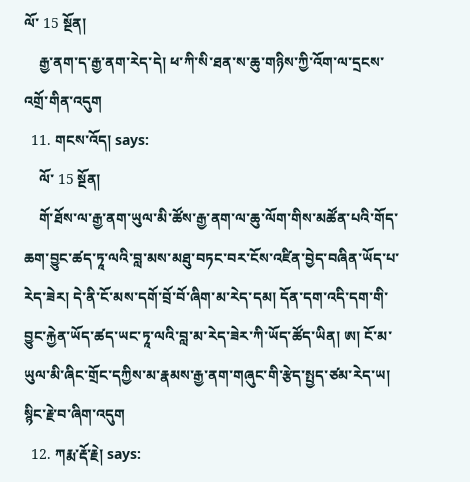ལོ་ 15 སྔོན།
    རྒྱ་ནག་ད་རྒྱ་ནག་རེད་དེ། ཕ་ཀི་སི་ཐན་ས་ཆུ་གཉིས་ཀྱི་འོག་ལ་དྲངས་འགྲོ་གིན་འདུག
  11. གངས་འོད། says:
    ལོ་ 15 སྔོན།
    གོ་ཐོས་ལ་རྒྱ་ནག་ཡུལ་མི་ཚོས་རྒྱ་ནག་ལ་ཆུ་ལོག་གིས་མཚོན་པའི་གོད་ཆག་བྱུང་ཚད་ཏཱ་ལའི་བླ་མས་མཐུ་བཏང་བར་ངོས་འཛིན་བྱེད་བཞིན་ཡོད་པ་རེད་ཟེར། དེ་ནི་ངོ་མས་དགོ་བྲོ་བོ་ཞིག་མ་རེད་དམ། དོན་དག་འདི་དག་གི་བྱུང་རྐྱེན་ཡོད་ཚད་ཡང་ཏཱ་ལའི་བླ་མ་རེད་ཟེར་ཀི་ཡོད་ཚོད་ཡིན། ཨ། ངོ་མ་ཡུལ་མི་ཞིང་གྲོང་དཀྱིས་མ་རྣམས་རྒྱ་ནག་གཞུང་གི་རྩེད་སྤྱད་ཙམ་རེད་ཡ། སྙིང་རྗེ་བ་ཞིག་འདུག
  12. ཀརྨ་རྡོ་རྗེ། says: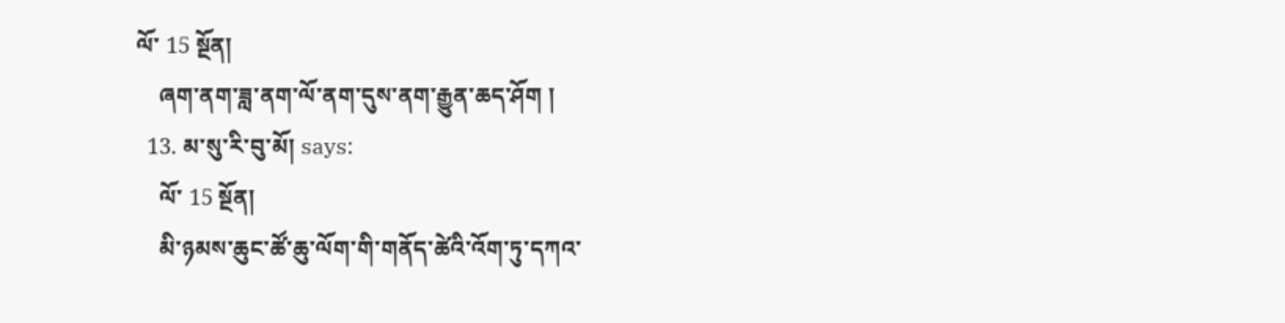ལོ་ 15 སྔོན།
    ཞག་ནག་ཟླ་ནག་ལོ་ནག་དུས་ནག་རྒྱུན་ཆད་ཤོག །
  13. མ་སུ་རི་བུ་མོ། says:
    ལོ་ 15 སྔོན།
    མི་ཉམས་ཆུང་ཚོ་ཆུ་ལོག་གི་གནོད་ཚེའི་འོག་ཏུ་དཀའ་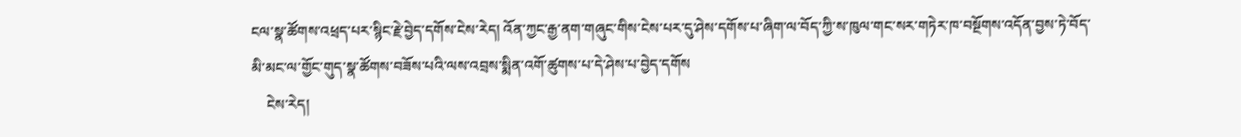ངལ་སྣ་ཚོགས་འཕྲད་པར་སྙིང་རྗེ་བྱེད་དགོས་ངེས་རེད། འོན་ཀྱང་རྒྱ་ནག་གཞུང་གིས་ངེས་པར་དུ་ཤེས་དགོས་པ་ཞིག་ལ་བོད་ཀྱི་ས་ཁུལ་གང་སར་གཏེར་ཁ་བསྔོགས་འདོན་བྱས་ཏེ་བོད་མི་མང་ལ་གྱོང་གུད་སྣ་ཚོགས་བཟོས་པའི་ལས་འབྲས་སྨིན་འགོ་ཚུགས་པ་དེ་ཤེས་པ་བྱེད་དགོས
    ངེས་རེད།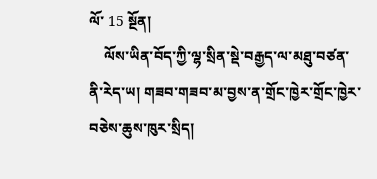ལོ་ 15 སྔོན།
    ལོས་ཡིན་བོད་ཀྱི་ལྷ་སྲིན་སྡེ་བརྒྱད་ལ་མཐུ་བཙན་ནི་རེད་ཡ། གཟབ་གཟབ་མ་བྱས་ན་གྲོང་ཁྱེར་གྲོང་ཁྱེར་བཅེས་ཆུས་ཁུར་སྲིད།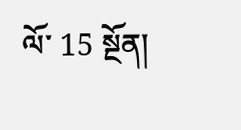ལོ་ 15 སྔོན།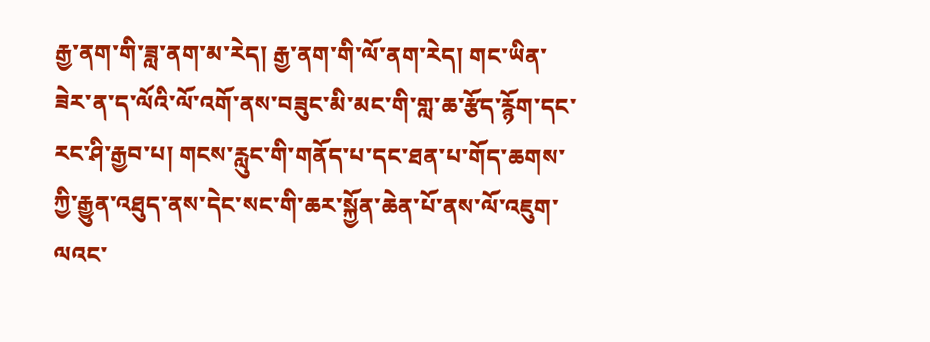རྒྱ་ནག་གི་ཟླ་ནག་མ་རེད། རྒྱ་ནག་གི་ལོ་ནག་རེད། གང་ཡིན་ཟེར་ན་ད་ལོའི་ལོ་འགོ་ནས་བཟུང་མི་མང་གི་གླ་ཆ་རྩོད་རྙོག་དང་རང་ཤི་རྒྱབ་པ། གངས་རླུང་གི་གནོད་པ་དང་ཐན་པ་གོད་ཆགས་ཀྱི་རྒྱུན་འཐུད་ནས་དེང་སང་གི་ཆར་སྐྱོན་ཆེན་པོ་ནས་ལོ་འཇུག་ལའང་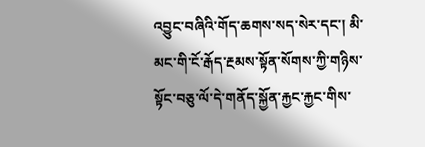འབྱུང་བཞིའི་གོད་ཆགས་སད་སེར་དང་། མི་མང་གི་ངོ་རྒོད་རྔམས་སྟོན་སོགས་ཀྱི་གཉིས་སྟོང་བཅུ་ལོ་དེ་གནོད་སྐྱོན་རྐྱང་རྐྱང་གིས་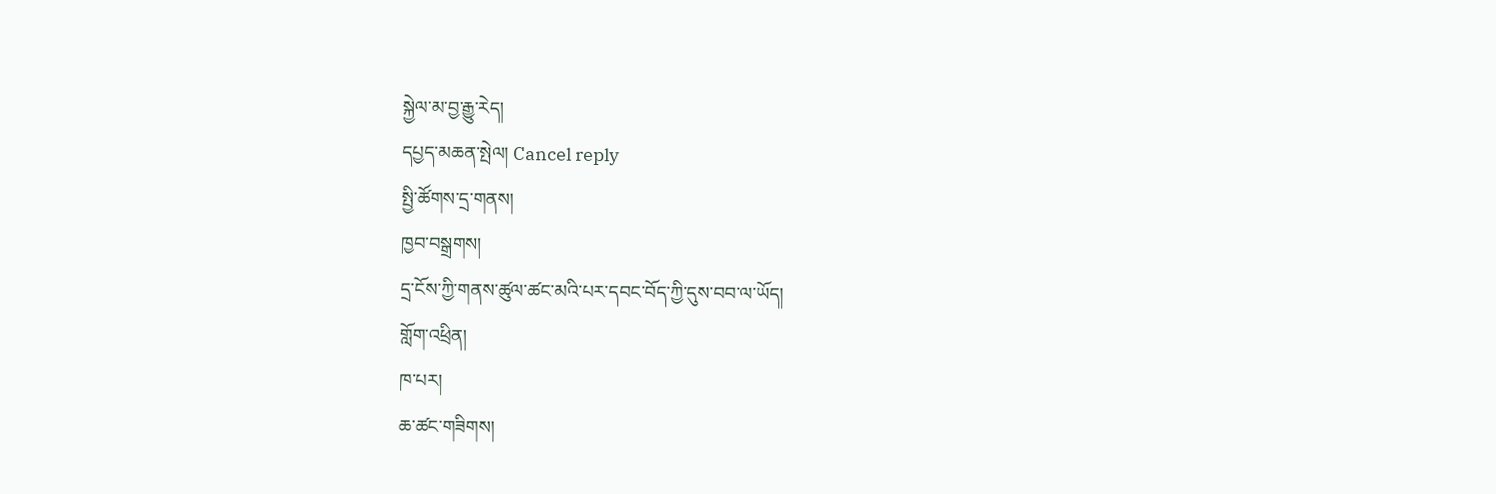སྐྱེལ་མ་བྱ་རྒྱུ་རེད།
དཔྱད་མཆན་སྤེལ། Cancel reply
སྤྱི་ཚོགས་དྲ་གནས།
ཁྱབ་བསྒྲགས།
དྲ་ངོས་ཀྱི་གནས་ཚུལ་ཚང་མའི་པར་དབང་བོད་ཀྱི་དུས་བབ་ལ་ཡོད།
གློག་འཕྲིན།
ཁ་པར།
ཆ་ཚང་གཟིགས།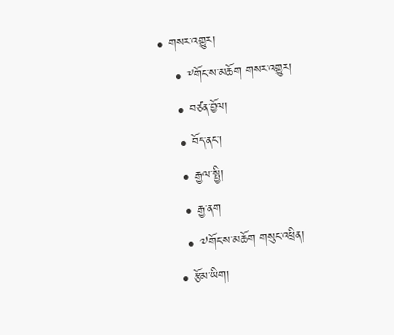• གསར་འགྱུར།
    • ༸གོང་ས་མཆོག གསར་འགྱུར།
    • བཙན་བྱོལ།
    • བོད་ནང་།
    • རྒྱལ་སྤྱི།
    • རྒྱ་ནག
    • ༧གོང་ས་མཆོག གསུང་འཕྲིན།
  • རྩོམ་ཡིག།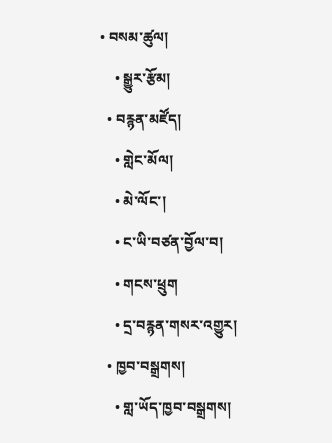• བསམ་ཚུལ།
    • སྒྱུར་རྩོམ།
  • བརྙན་མཛོད།
    • གླེང་མོལ།
    • མེ་ལོང་།
    • ང་ཡི་བཙན་བྱོལ་བ།
    • གངས་ཕྲུག
    • དྲ་བརྙན་གསར་འགྱུར།
  • ཁྱབ་བསྒྲགས།
    • གླ་ཡོད་ཁྱབ་བསྒྲགས།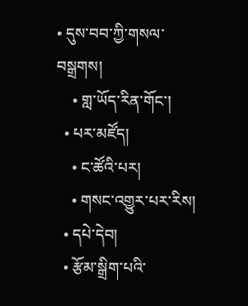• དུས་བབ་ཀྱི་གསལ་བསྒྲགས།
    • གླ་ཡོད་རིན་གོང་།
  • པར་མཛོད།
    • ང་ཚོའི་པར།
    • གསང་འགྱུར་པར་རིས།
  • དཔེ་དེབ།
  • རྩོམ་སྒྲིག་པའི་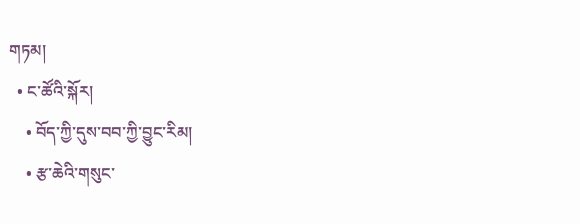གཏམ།
  • ང་ཚོའི་སྐོར།
    • བོད་ཀྱི་དུས་བབ་ཀྱི་བྱུང་རིམ།
    • རྩ་ཆེའི་གསུང་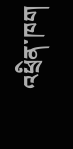འཕྲིན་ཁག